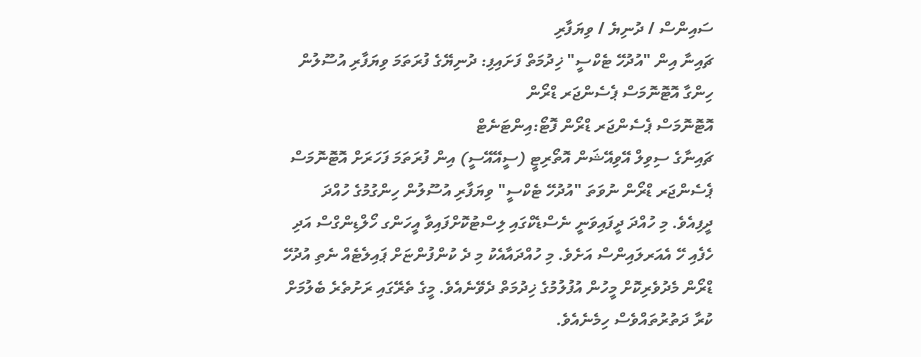ސައިންސް / ދުނިޔެ / ވިޔަފާރި
ޗައިނާ އިން "އުދުހޭ ޓެކްސީ" ޚިދުމަތް ފަށައިފި: ދުނިޔޭގެ ފުރަތަމަ ވިޔަފާރި އުސޫލުން ހިންގާ އޮޓޮނޮމަސް ޕެސެންޖަރ ޑްރޯން
އޮޓޮނޮމަސް ޕެސެންޖަރ ޑްރޯން ފޮޓޯ:އިންޓަނެޓް
ޗައިނާގެ ސިވިލް އޭވިއޭޝަން އޮތޯރިޓީ (ސީއޭއޭސީ) އިން ފުރަތަމަ ފަހަރަށް އޮޓޮނޮމަސް ޕެސެންޖަރ ޑްރޯން ނުވަތަ "އުދުހޭ ޓެކްސީ" ވިޔަފާރި އުސޫލުން ހިންގުމުގެ ހުއްދަ ދީފިއެވެ. މި ހުއްދަ ދީފައިވަނީ ނެސްޑެކްގައި ލިސްޓުކޮށްފައިވާ އީހަންގ ހޯލްޑިންގްސް އަދި ހެފެއި ހޭ އެއަރލައިންސް އަށެވެ. މި ހުއްދައާއެކު މި ދެ ކުންފުންޏަށް ޕައިލެޓެއް ނެތި އުދުހޭ ޑްރޯން މެދުވެރިކޮށް މީހުން އުފުލުމުގެ ޚިދުމަތް ދެވޭނެއެވެ. މީގެ ތެރޭގައި ރަށުތެރެ ބެލުމަށް ކުރާ ދަތުރުތައްވެސް ހިމެނެއެވެ.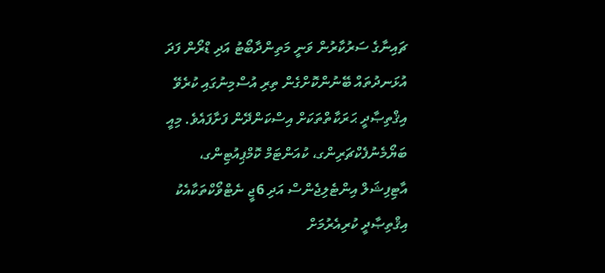ޗައިނާގެ ސަރުކާރުން ވަނީ މަތިންދާބޯޓު އަދި ޑްރޯން ފަދަ އުޅަނދުތައް ބޭނުންކޮށްގެން ތިރި އުސްމިނުގައި ކުރެވޭ އިޤްތިޞާދީ ޙަރަކާތްތަކަށް އިސްކަންދޭން ފަށާފައެވެ. މިއީ ބަޔޯމެނުފެކްޗަރިންގ، ކުއަންޓަމް ކޮމްޕިއުޓިންގ، އާޓިފިޝަލް އިންޓެލިޖެންސް އަދި 6ޖީ ނެޓްވޯކްތަކާއެކު އިޤްތިޞާދީ ކުރިއެރުމަށް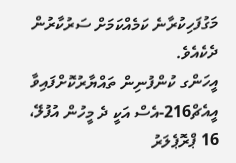މަގުފަހިކުރާނެ ކަމެއްކަމަށް ސަރުކާރުން ދެކެއެވެ.
އީހަންގ ކުންފުނިން ތައްޔާރުކޮށްފައިވާ އީއެޗް216-އެސް އަކީ ދެ މީހުން އުފުލޭ، 16 ޕްރޮޕެލަރު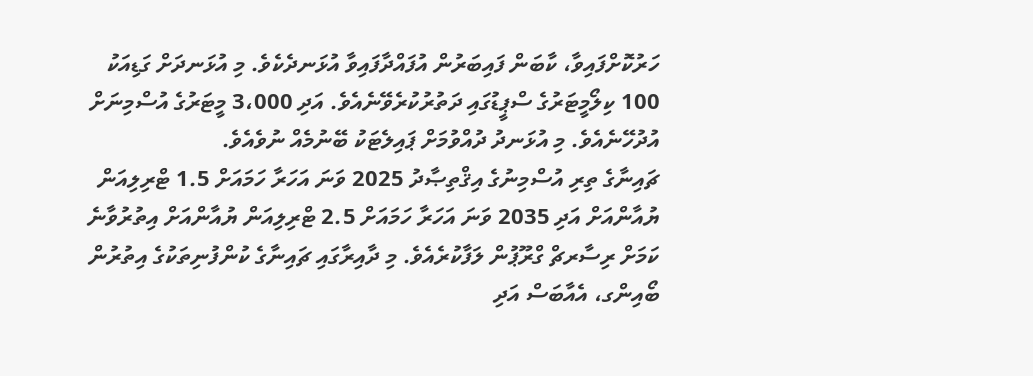ހަރުކޮށްފައިވާ، ކާބަން ފައިބަރުން އުފައްދާފައިވާ އުޅަނދެކެވެ. މި އުޅަނދަށް ގަޑިއަކު 100 ކިލޯމީޓަރުގެ ސްޕީޑުގައި ދަތުރުކުރެވޭނެއެވެ. އަދި 3،000 މީޓަރުގެ އުސްމިނަށް އުދުހޭނެއެވެ. މި އުޅަނދު ދުއްވުމަށް ޕައިލެޓަކު ބޭނުމެއް ނުވެއެވެ.
ޗައިނާގެ ތިރި އުސްމިނުގެ އިޤްތިޞާދު 2025 ވަނަ އަހަރާ ހަމައަށް 1.5 ޓްރިލިއަން ޔުއާންއަށް އަދި 2035 ވަނަ އަހަރާ ހަމައަށް 2.5 ޓްރިލިއަން ޔުއާންއަށް އިތުރުވާނެ ކަމަށް ރިސާރޗް ގްރޫޕުން ލަފާކުރެއެވެ. މި ދާއިރާގައި ޗައިނާގެ ކުންފުނިތަކުގެ އިތުރުން ބޯއިންގ، އެއާބަސް އަދި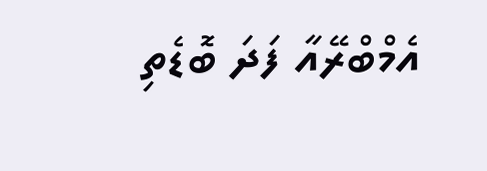އެމްބްރޭއާ ފަދަ ބޮޑެތި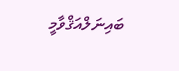ބައިނަލްއަޤްވާމީ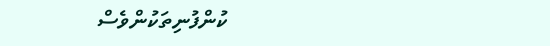ކުންފުނިތަކުންވެސް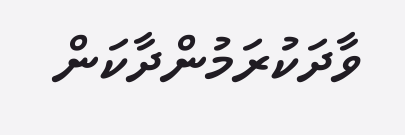ވާދަކުރަމުންދާކަން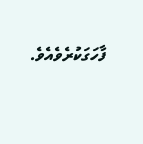ފާހަގަކުރެވެއެވެ.